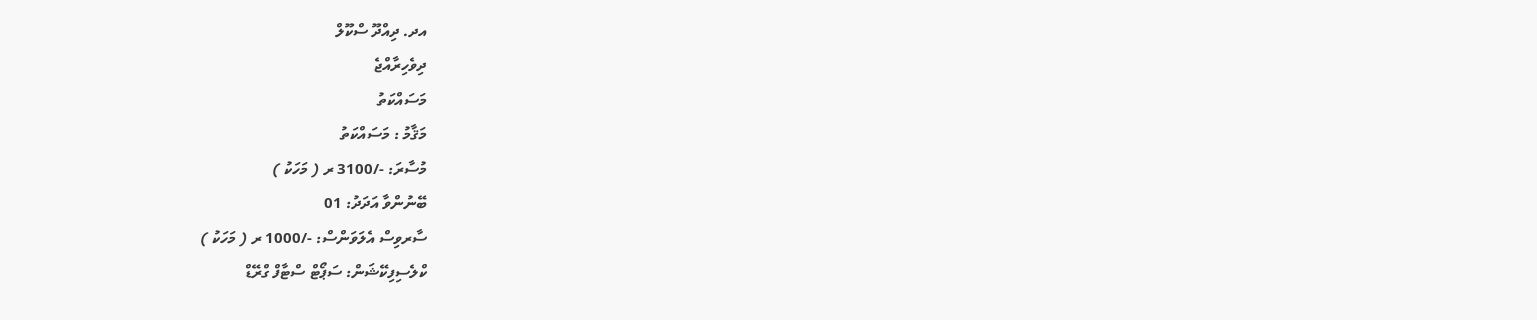އދ. ދިއްދޫ ސްކޫލް
ދިވެހިރާއްޖެ
މަސައްކަތު
މަޤާމު : މަސައްކަތު
މުސާރަ: -/3100 ރ ( މަހަކު )
ބޭނުންވާ އަދަދު: 01
ސާރވިސް އެލަވަންސް: -/1000 ރ ( މަހަކު )
ކްލެސިފިކޭޝަން: ސަޕޯޓް ސްޓާފް ގްރޭޑް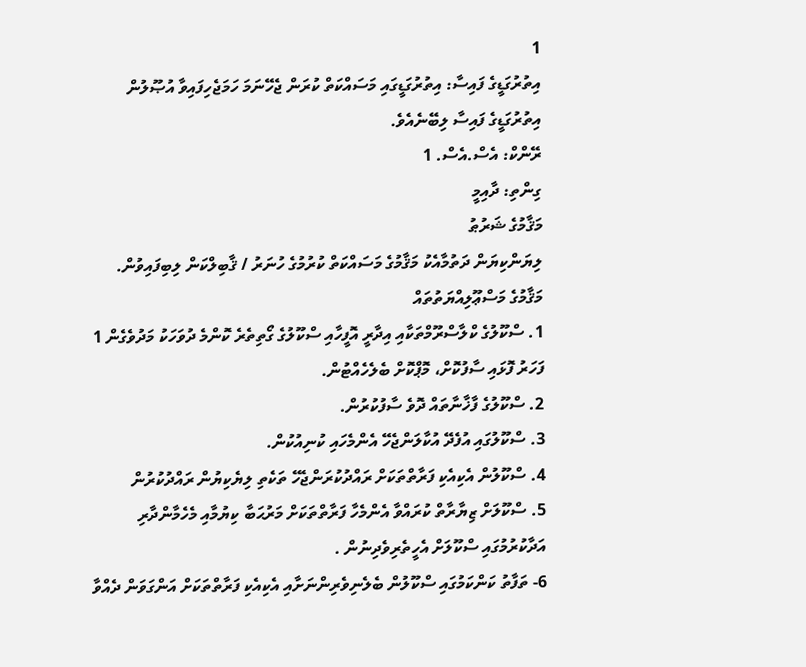1
އިތުރުގަޑީގެ ފައިސާ: އިތުރުގަޑީގައި މަސައްކަތް ކުރަން ޖެހޭނަމަ ހަމަޖެހިފައިވާ އުޞޫލުން އިތުރުގަޑީގެ ފައިސާ ލިބޭނެއެވެ.
ރޭންކް: އެސް.އެސް. 1
ގިންތި: ދާއިމީ
މަޤާމުގެ ޝަރުޠު
ލިޔަންކިޔަން ދަތުމާއެކު މަޤާމުގެ މަސައްކަތް ކުރުމުގެ ހުނަރު / ޤާބިލްކަން ލިބިފައިވުން.
މަޤާމުގެ މަސްޢޫލިއްޔަތުތައް
1. ސްކޫލުގެ ކްލާސްރޫމްތަކާއި އިދާރީ އޮފީހާއި ސްކޫލުގެ ގޯތިތެރެ ކޮންމެ ދުވަހަކު މަދުވެގެން 1 ފަހަރު ފޮޅައި ސާފުކޮށް، މޮޕްކޮށް ބެލެހެއްޓުން.
2. ސްކޫލުގެ ފާޚާނާތައް ދޮވެ ސާފުކުރުން.
3. ސްކޫލުގައި އުފެދޭ އުކާލަންޖެހޭ އެންމެހައި ކުނިއުކުން.
4. ސްކޫލުން އެކިއެކި ފަރާތްތަކަށް ރައްދުކުރަންޖެހޭ ތަކެތި ލިޔެކިޔުން ރައްދުކުރުން
5. ސްކޫލަށް ޒިޔާރާތް ކުރައްވާ އެންމެހާ ފަރާތްތަކަށް މަރުޙަބާ ކިޔުމާއި މެހެމާންދާރި އަދާކުރުމުގައި ސްކޫލަށް އެހީތެރިވެދިނުން .
6- ތަފާތު ކަންކަމުގައި ސްކޫލުން ބެލެނިވެރިންނަށާއި އެކިއެކި ފަރާތްތަކަށް އަންގަވަން ދެއްވާ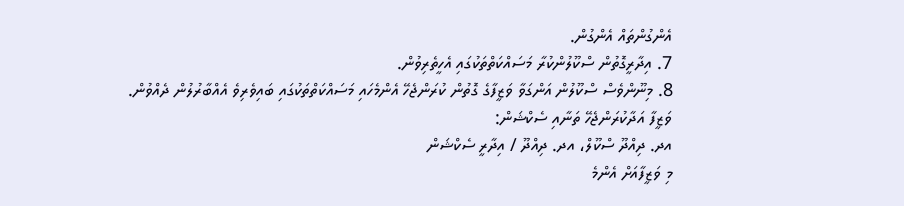އެންގުންތައް އެންގުން.
7. އިދާރީގޮތުން ސްކޫލުންކުރާ މަސައްކަތްތަކުގައި އެހީތެރިވުން.
8. މިނޫންވެސް ސްކޫލުން އަންގަވާ ވަޒީފާގެ ގޮތުން ކުރަންޖެހޭ އެންމެހައި މަސައްކަތްތަކުގައި ބައިވެރިވެ އެއްބާރުލުން ދެއްވުން.
ވަޒީފާ އަދާކުރަންޖެހޭ ތަނާއި ސެކްޝަން:
އދ. ދިއްދޫ ސްކޫލް، އދ. ދިއްދޫ / އިދާރީ ސެކްޝަން
މި ވަޒީފާއަށް އެންމެ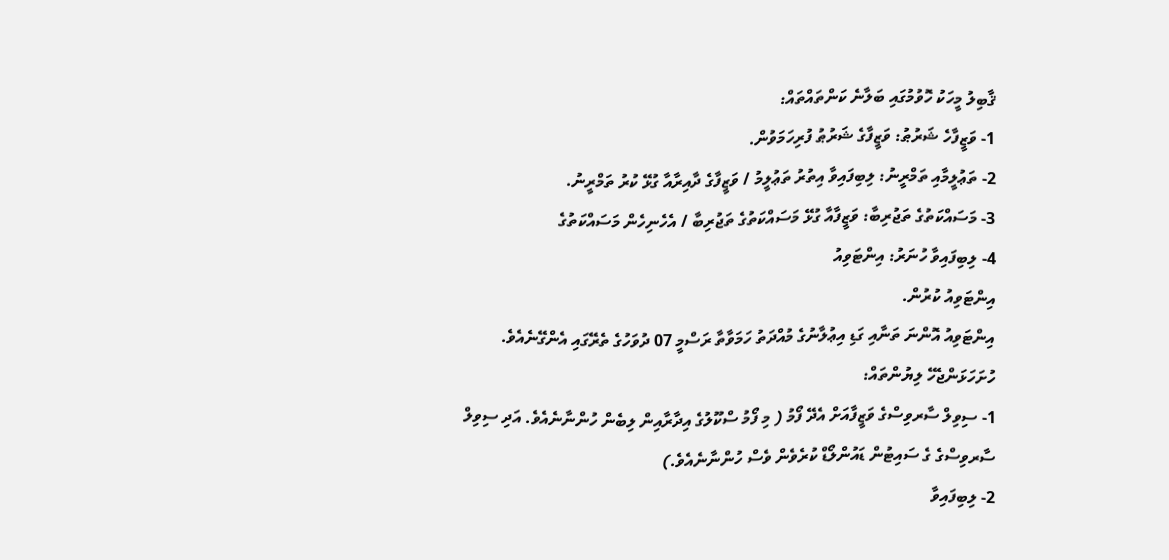ޤާބިލު މީހަކު ހޮވުމުގައި ބަލާނެ ކަންތައްތައް:
1- ވަޒީފާހެ ޝަރުޠު: ވަޒީފާގެ ޝަރުޠު ފުރިހަމަވުން.
2- ތަޢުލީމާއި ތަމްރީނު: ލިބިފައިވާ އިތުރު ތަޢުލީމު / ވަޒީފާގެ ދާއިރާއާ ގުޅޭ ކުރު ތަމްރީނު.
3- މަސައްކަތުގެ ތަޖުރިބާ: ވަޒީފާއާ ގުޅޭ މަސައްކަތުގެ ތަޖުރިބާ / އެހެނިހެން މަސައްކަތުގެ
4- ލިބިފައިވާ ހުނަރު: އިންޓަވިއު
އިންޓަވިއު ކުރުން.
އިންޓަވިއު އޮންނަ ތަނާއި ގަޑި އިޢުލާނުގެ މުއްދަތު ހަމަވާތާ ރަސްމީ 07 ދުވަހުގެ ތެރޭގައި އެންގޭނެއެވެ.
ހުށަހަޅަންޖެހޭ ލިޔުންތައް:
1- ސިވިލް ސާރވިސްގެ ވަޒީފާއަށް އެދޭ ފޯމު ( މި ފޯމު ސްކޫލުގެ އިދާރާއިން ލިބެން ހުންނާނެއެވެ. އަދި ސިވިލް ސާރވިސްގެ ގެ ސައިޓުން ޑައުންލޯޑް ކުރެވެން ވެސް ހުންނާނެއެވެ.)
2- ލިބިފައިވާ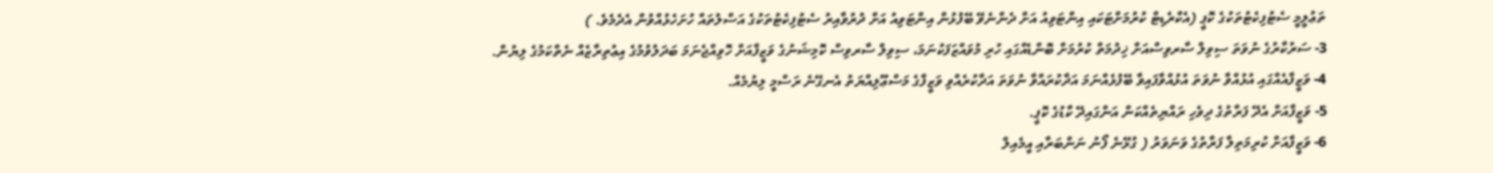ތަޢުލީމީ ސެޓުފިކެޓުތަކުގެ ކޮޕީ (އެކްރެޑިޓް ކުރުމަށްޓަކައި އިންޓަވިއު އަށް ދެންނެވޭ ބޭފުޅުން އިންޓަވިއު އަށް ދުރުވާއިރު ސެޓުފިކެޓުތަކުގެ އަސްލުތައް ހުށަހެޅުއްވުން އެދެމެވެ. )
3- ސަރުކާރުގެ ނުވަތަ ސިވިލް ސާރވިސްއަށް ޚިދުމަތް ކުރުމަށް ބޮންޑެއްގައި ހުރި މުވައްޒަފަކުނަމަ، ސިވިލް ސާރވިސް ކޮމިޝަނުގެ ވަޒީފާއަށް ހޮވިއްޖެނަމަ ބަދަލުވުމުގެ އިޢުތިރާޒެއް ނެތްކަމުގެ ލިޔުން.
4- ވަޒީފާއެއްގައި އުޅުއްވާ ނުވަތަ އުޅުއްވާފައިވާ ބޭފުޅެއްނަމަ އަދާކުރައްވާ ނުވަތަ އަދާކުރެއްވި ވަޒީފާގެ މަސްޢޫލިއްޔަތު އެނގޭނެ ރަސްމީ ލިޔުމެއް.
5- ވަޒީފާއަށް އެދޭ ފަރާތުގެ ދިވެހި ރައްޔިތެއްކަން އަންގައިދޭ ކާޑުގެ ކޮޕީ.
6- ވަޒީފާއަށް ކުރިމަތިލާ ފަރާތުގެ ވަނަވަރު ( ގުޅޭނެ ފޯނު ނަންބަރާއި އީމެއިލް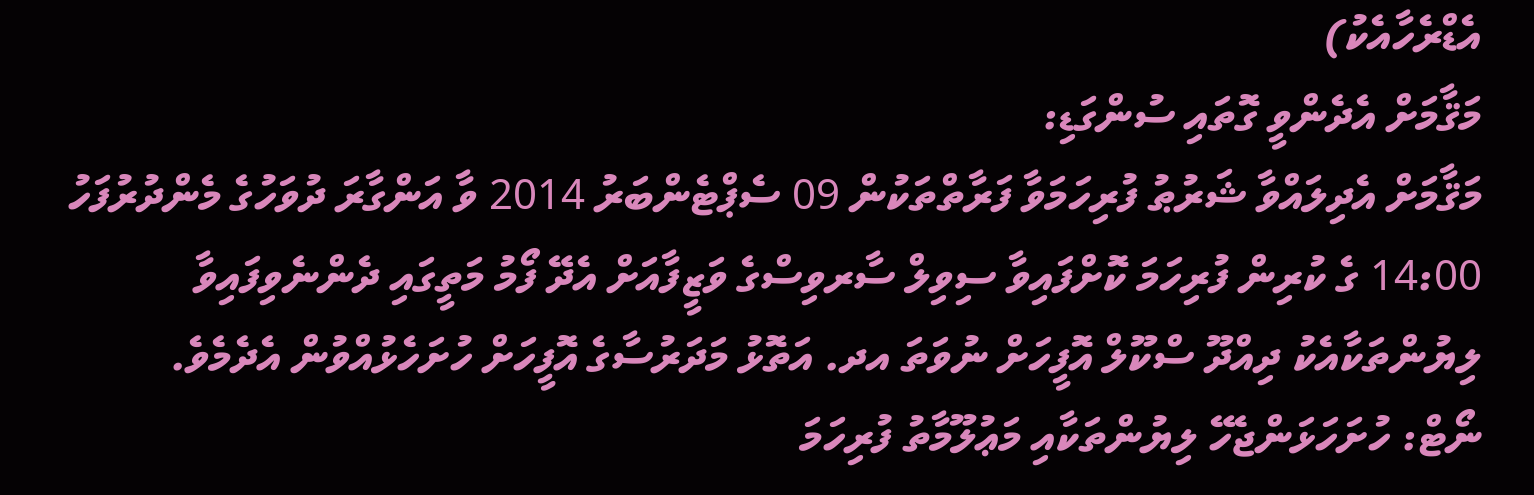އެޑްރެހާއެކު)
މަޤާމަށް އެދެންވީ ގޮތައި ސުންގަޑި:
މަޤާމަށް އެދިލައްވާ ޝަރުޠު ފުރިހަމަވާ ފަރާތްތަކުން 09 ސެޕްޓެންބަރު 2014 ވާ އަންގާރަ ދުވަހުގެ މެންދުރުފަހު 14:00 ގެ ކުރިން ފުރިހަމަ ކޮށްފައިވާ ސިވިލް ސާރވިސްގެ ވަޒީފާއަށް އެދޭ ފޯމު މަތީގައި ދެންނެވިފައިވާ ލިޔުންތަކާއެކު ދިއްދޫ ސްކޫލް އޮފީހަށް ނުވަތަ އދ. އަތޮޅު މަދަރުސާގެ އޮފީހަށް ހުށަހެޅުއްވުން އެދެމެވެ.
ނޯޓް: ހުށަހަޅަންޖެހޭ ލިޔުންތަކާއި މަޢުލޫމާތު ފުރިހަމަ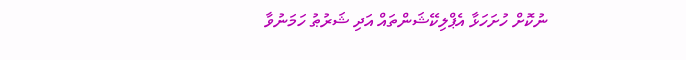ނުކޮށް ހުށަހަޅާ އެޕްލިކޭޝަންތައް އަދި ޝަރުޠު ހަމަނުވާ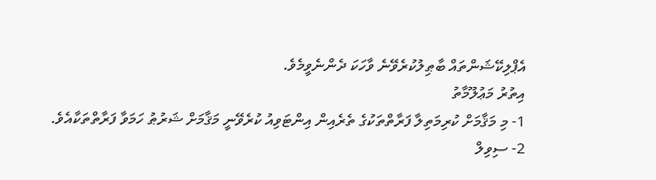އެޕްލިކޭޝަންތައް ބާޠިލުކުރެވޭނެ ވާހަކަ ދެންނެވީމެވެ.
އިތުރު މަޢުލޫމާތު
1- މި މަޤާމަށް ކުރިމަތިލާ ފަރާތްތަކުގެ ތެރެއިން އިންޓަވިއު ކުރެވޭނީ މަޤާމަށް ޝަރުޠު ހަމަވާ ފަރާތްތަކާއެވެ.
2- ސިވިލް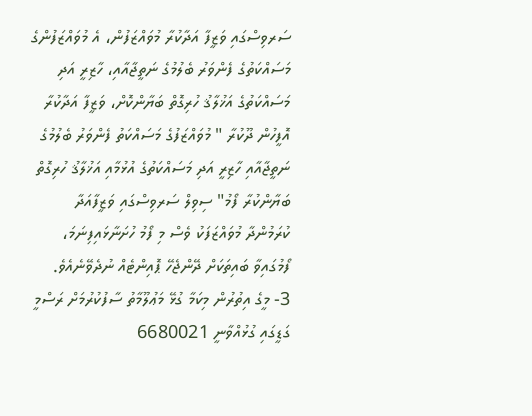ސަރވިސްގައި ވަޒީފާ އަދާކުރާ މުވައްޒަފުން، އެ މުވައްޒަފުންގެ މަސައްކަތުގެ ފެންވަރު ބެލުމުގެ ނަތީޖާއާއި، ހާޒިރީ އަދި މަސައްކަތުގެ އަޚުލާޤު ހުރިގޮތް ބަޔާންކޮށް، ވަޒީފާ އަދާކުރާ އޮފީހުން ދޫކުރާ " މުވައްޒަފުގެ މަސައްކަތު ފެންވަރު ބެލުމުގެ ނަތީޖާއާއި ހާޒިރީ އަދި މަސައްކަތުގެ އުޅުމާއި އަޚުލާޤު ހުރިގޮތް ބަޔާންކުރާ ފޯމު" ސިވިލް ސަރވިސްގައި ވަޒީފާއަދާ ކުރަމުންދާ މުވައްޒަފަކު ވެސް މި ފޯމު ހުށަނާޅައިފިނަމަ، ފޯމުގައިވާ ބައިތަކަށް ދޭންޖެހޭ ޕޮއިންޓެއް ނުދެވޭނެއެވެ.
3- މީގެ އިތުރުން މިކަމާ ގުޅޭ މަޢުލޫމާތު ސާފުކުރުމަށް ރަސްމީ ގަޑީގައި ގުޅުއްވާނީ 6680021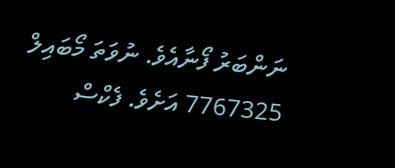ނަންބަރު ފޯނާއެވެ. ނުވަތަ މޯބައިލް 7767325 އަށެވެ. ފެކްސް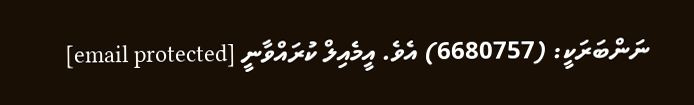ނަންބަރަކީ: (6680757) އެވެ. އީމެއިލް ކުރައްވާނީ [email protected]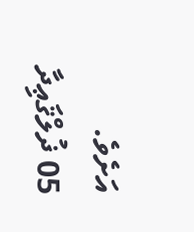އަށެވެ.
05 ޛުލްޤަޢިދާ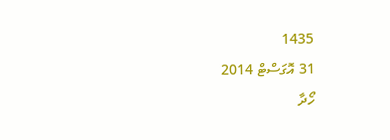1435
31 އޮގަސްޓް 2014
ހޯދާ